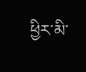ཕྱིར་མི་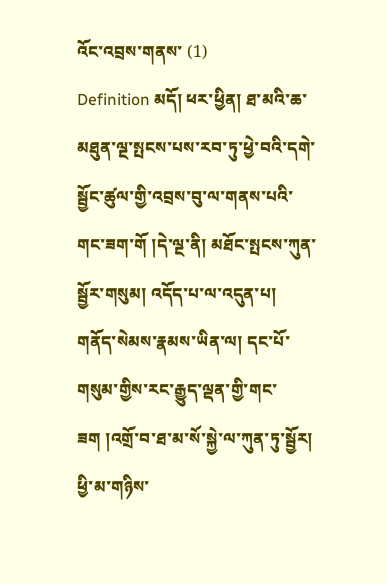འོང་འབྲས་གནས་ (1)
Definition མདོ། ཕར་ཕྱིན། ཐ་མའི་ཆ་མཐུན་ལྔ་སྤངས་པས་རབ་ཏུ་ཕྱེ་བའི་དགེ་སྦྱོང་ཚུལ་གྱི་འབྲས་བུ་ལ་གནས་པའི་གང་ཟག་གོ །དེ་ལྔ་ནི། མཐོང་སྤངས་ཀུན་སྦྱོར་གསུམ། འདོད་པ་ལ་འདུན་པ། གནོད་སེམས་རྣམས་ཡིན་ལ། དང་པོ་གསུམ་གྱིས་རང་རྒྱུད་ལྡན་གྱི་གང་ཟག །འགྲོ་བ་ཐ་མ་སོ་སྐྱེ་ལ་ཀུན་ཏུ་སྦྱོར། ཕྱི་མ་གཉིས་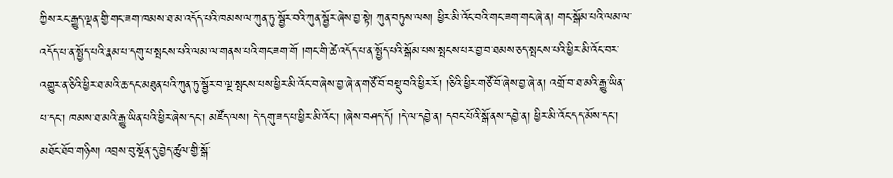ཀྱིས་རང་རྒྱུད་ལྡན་གྱི་གང་ཟག་ཁམས་ཐ་མ་འདོད་པའི་ཁམས་ལ་ཀུན་ཏུ་སྦྱོར་བའི་ཀུན་སྦྱོར་ཞེས་བྱ་སྟེ། ཀུན་བཏུས་ལས། ཕྱིར་མི་འོང་བའི་གང་ཟག་གང་ཞེ་ན། གང་སྒོམ་པའི་ལམ་ལ་འདོད་པ་ན་སྤྱོད་པའི་རྣམ་པ་དགུ་པ་སྤངས་པའི་ལམ་ལ་གནས་པའི་གང་ཟག་གོ །གང་གི་ཚེ་འདོད་པ་ན་སྤྱོད་པའི་སྒོམ་པས་སྤངས་པར་བྱ་བ་ཐམས་ཅད་སྤངས་པའི་ཕྱིར་མི་འོང་བར་འགྱུར་ན་ཅིའི་ཕྱིར་ཐ་མའི་ཆ་དང་མཐུན་པའི་ཀུན་ཏུ་སྦྱོར་བ་ལྔ་སྤངས་པས་ཕྱིར་མི་འོང་བ་ཞེས་བྱ་ཞེ་ན་གཙོ་བོ་བསྡུ་བའི་ཕྱིར་རོ། །ཅིའི་ཕྱིར་གཙོ་བོ་ཞེས་བྱ་ཞེ་ན། འགྲོ་བ་ཐ་མའི་རྒྱུ་ཡིན་པ་དང་། ཁམས་ཐ་མའི་རྒྱུ་ཡིན་པའི་ཕྱིར་ཞེས་དང་། མཛོད་ལས། དེ་དགུ་ཟད་པ་ཕྱིར་མི་འོང་། །ཞེས་བཤད་དོ། །དེ་ལ་དབྱེ་ན། དབང་པོའི་སྒོ་ནས་དབྱེ་ན། ཕྱིར་མི་འོང་དད་མོས་དང་། མཐོང་ཐོབ་གཉིས། འབྲས་བུ་སྔོན་དུ་བྱེད་ཚུལ་གྱི་སྒོ་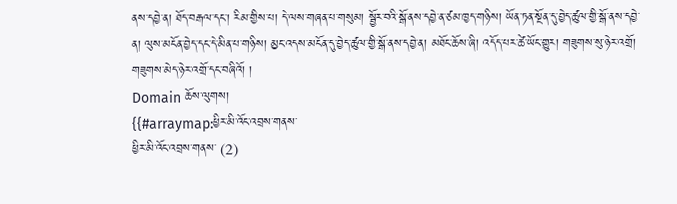ནས་དབྱེ་ན། ཐོད་བརྒལ་དང་། རིམ་གྱིས་པ། དེ་ལས་གཞན་པ་གསུམ། སྦྱོར་བའི་སྒོ་ནས་དབྱེ་ན་ཙམ་ཁྱད་གཉིས། ཡོན་ཏན་སྔོན་དུ་བྱེད་ཚུལ་གྱི་སྒོ་ནས་དབྱེ་ན། ལུས་མངོན་བྱེད་དང་དེ་མིན་པ་གཉིས། མྱང་འདས་མངོན་དུ་བྱེད་ཚུལ་གྱི་སྒོ་ནས་དབྱེ་ན། མཐོང་ཆོས་ཞི། འདོད་པར་ཚེ་ཡོང་གྱུར། གཟུགས་སུ་ཉེར་འགྲོ། གཟུགས་མེད་ཉེར་འགྲོ་དང་བཞིའོ། །
Domain ཆོས་ལུགས།
{{#arraymap:ཕྱིར་མི་འོང་འབྲས་གནས་
ཕྱིར་མི་འོང་འབྲས་གནས་ (2)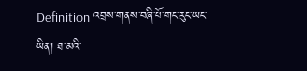Definition འབྲས་གནས་བཞི་པོ་གང་རུང་ཡང་ཡིན། ཐ་མའི་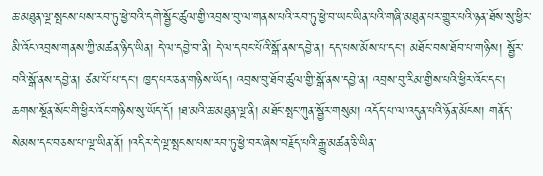ཆ་མཐུན་ལྔ་སྤངས་པས་རབ་ཏུ་ཕྱེ་བའི་དགེ་སྦྱོང་ཚུལ་གྱི་འབྲས་བུ་ལ་གནས་པའི་རབ་ཏུ་ཕྱེ་བ་ཡང་ཡིན་པའི་གཞི་མཐུན་པར་གྱུར་པའི་ཉན་ཐོས་སུ་ཕྱིར་མི་འོང་འབྲས་གནས་ཀྱི་མཚན་ཉིད་ཡིན། དེ་ལ་དབྱེ་བ་ནི། དེ་ལ་དབང་པོའི་སྒོ་ནས་དབྱེ་ན། དད་པས་མོས་པ་དང་། མཐོང་བས་ཐོབ་པ་གཉིས། སྦྱོར་བའི་སྒོ་ནས་དབྱེ་ན། ཙམ་པོ་པ་དང། ཁྱད་པར་ཅན་གཉིས་ཡོད། འབྲས་བུ་ཐོབ་ཚུལ་གྱི་སྒོ་ནས་དབྱེ་ན། འབྲས་བུ་རིམ་གྱིས་པའི་ཕྱིར་འོང་དང། ཆགས་སྔོན་སོང་གི་ཕྱིར་འོང་གཉིས་སུ་ཡོད་དོ། །ཐ་མའི་ཆ་མཐུན་ལྔ་ནི། མཐོང་སྤང་ཀུན་སྦྱོར་གསུམ། འདོད་པ་ལ་འདུན་པའི་ཉོན་མོངས། གནོད་སེམས་དང་བཅས་པ་ལྔ་ཡིན་ནོ། །འདིར་དེ་ལྔ་སྤངས་པས་རབ་ཏུ་ཕྱེ་བར་ཞེས་བརྗོད་པའི་རྒྱུ་མཚན་ཅི་ཡིན་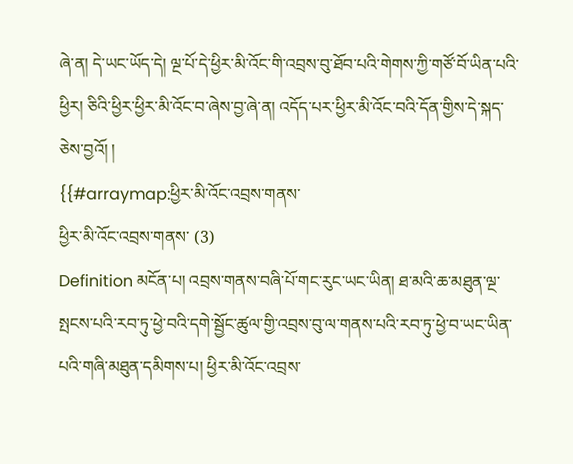ཞེ་ན། དེ་ཡང་ཡོད་དེ། ལྔ་པོ་དེ་ཕྱིར་མི་འོང་གི་འབྲས་བུ་ཐོབ་པའི་གེགས་ཀྱི་གཙོ་བོ་ཡིན་པའི་ཕྱིར། ཅིའི་ཕྱིར་ཕྱིར་མི་འོང་བ་ཞེས་བྱ་ཞེ་ན། འདོད་པར་ཕྱིར་མི་འོང་བའི་དོན་གྱིས་དེ་སྐད་ཅེས་བྱའོ། །
{{#arraymap:ཕྱིར་མི་འོང་འབྲས་གནས་
ཕྱིར་མི་འོང་འབྲས་གནས་ (3)
Definition མངོན་པ། འབྲས་གནས་བཞི་པོ་གང་རུང་ཡང་ཡིན། ཐ་མའི་ཆ་མཐུན་ལྔ་སྤངས་པའི་རབ་ཏུ་ཕྱེ་བའི་དགེ་སྦྱོང་ཚུལ་གྱི་འབྲས་བུ་ལ་གནས་པའི་རབ་ཏུ་ཕྱེ་བ་ཡང་ཡིན་པའི་གཞི་མཐུན་དམིགས་པ། ཕྱིར་མི་འོང་འབྲས་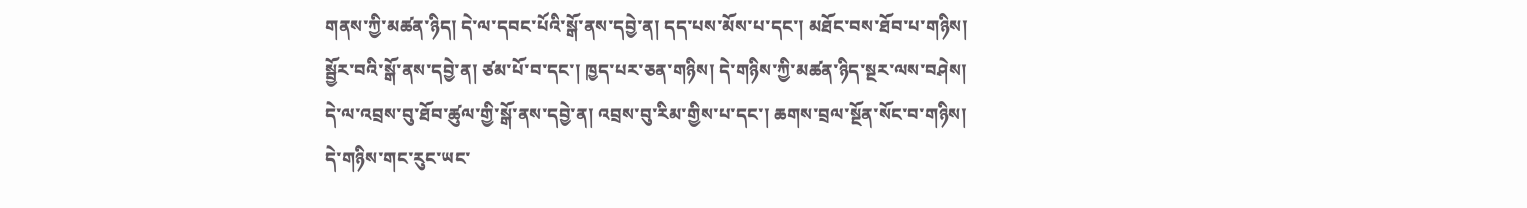གནས་ཀྱི་མཚན་ཉིད། དེ་ལ་དབང་པོའི་སྒོ་ནས་དབྱེ་ན། དད་པས་མོས་པ་དང་། མཐོང་བས་ཐོབ་པ་གཉིས། སྦྱོར་བའི་སྒོ་ནས་དབྱེ་ན། ཙམ་པོ་བ་དང་། ཁྱད་པར་ཅན་གཉིས། དེ་གཉིས་ཀྱི་མཚན་ཉིད་སྔར་ལས་བཤེས། དེ་ལ་འབྲས་བུ་ཐོབ་ཚུལ་གྱི་སྒོ་ནས་དབྱེ་ན། འབྲས་བུ་རིམ་གྱིས་པ་དང་། ཆགས་བྲལ་སྔོན་སོང་བ་གཉིས། དེ་གཉིས་གང་རུང་ཡང་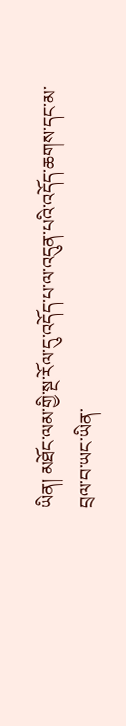ཡིན། མཐོང་ལམ་གྱི་སྔ་རོལ་དུ་འདོད་པ་ལ་འདུན་པའི་འདོད་ཆགས་དང་མ་བྲལ་བ་ཡང་ཡིན་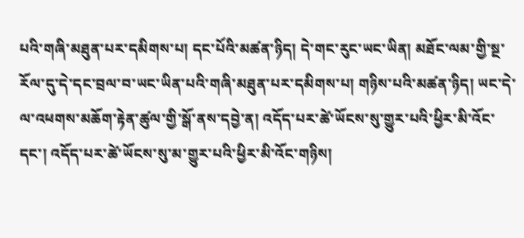པའི་གཞི་མཐུན་པར་དམིགས་པ། དང་པོའི་མཚན་ཉིད། དེ་གང་རུང་ཡང་ཡིན། མཐོང་ལམ་གྱི་སྔ་རོལ་དུ་དེ་དང་བྲལ་བ་ཡང་ཡིན་པའི་གཞི་མཐུན་པར་དམིགས་པ། གཉིས་པའི་མཚན་ཉིད། ཡང་དེ་ལ་འཕགས་མཆོག་རྟེན་ཚུལ་གྱི་སྒོ་ནས་དབྱེ་ན། འདོད་པར་ཚེ་ཡོངས་སུ་གྱུར་པའི་ཕྱིར་མི་འོང་དང་། འདོད་པར་ཚེ་ཡོངས་སུ་མ་གྱུར་པའི་ཕྱིར་མི་འོང་གཉིས།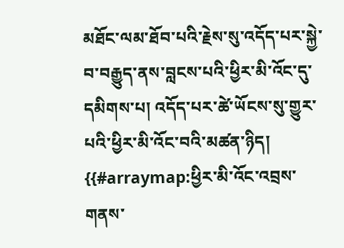མཐོང་ལམ་ཐོབ་པའི་རྗེས་སུ་འདོད་པར་སྐྱེ་བ་བརྒྱུད་ནས་བླངས་པའི་ཕྱིར་མི་འོང་དུ་དམིགས་པ། འདོད་པར་ཚེ་ཡོངས་སུ་གྱུར་པའི་ཕྱིར་མི་འོང་བའི་མཚན་ཉིད།
{{#arraymap:ཕྱིར་མི་འོང་འབྲས་གནས་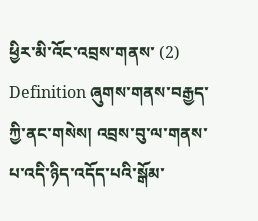ཕྱིར་མི་འོང་འབྲས་གནས་ (2)
Definition ཞུགས་གནས་བརྒྱད་ཀྱི་ནང་གསེས། འབྲས་བུ་ལ་གནས་པ་འདི་ཉིད་འདོད་པའི་སྒོམ་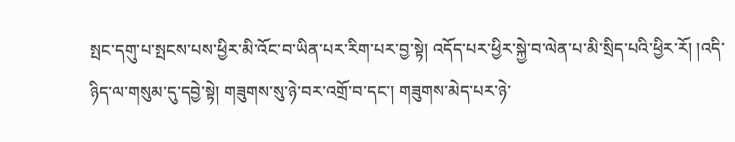སྤང་དགུ་པ་སྤངས་པས་ཕྱིར་མི་འོང་བ་ཡིན་པར་རིག་པར་བྱ་སྟེ། འདོད་པར་ཕྱིར་སྐྱེ་བ་ལེན་པ་མི་སྲིད་པའི་ཕྱིར་རོ། །འདི་ཉིད་ལ་གསུམ་དུ་དབྱེ་སྟེ། གཟུགས་སུ་ཉེ་བར་འགྲོ་བ་དང་། གཟུགས་མེད་པར་ཉེ་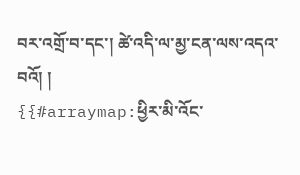བར་འགྲོ་བ་དང་། ཚེ་འདི་ལ་མྱ་ངན་ལས་འདའ་བའོ། །
{{#arraymap:ཕྱིར་མི་འོང་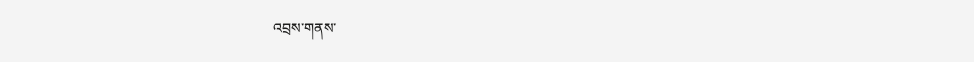འབྲས་གནས་